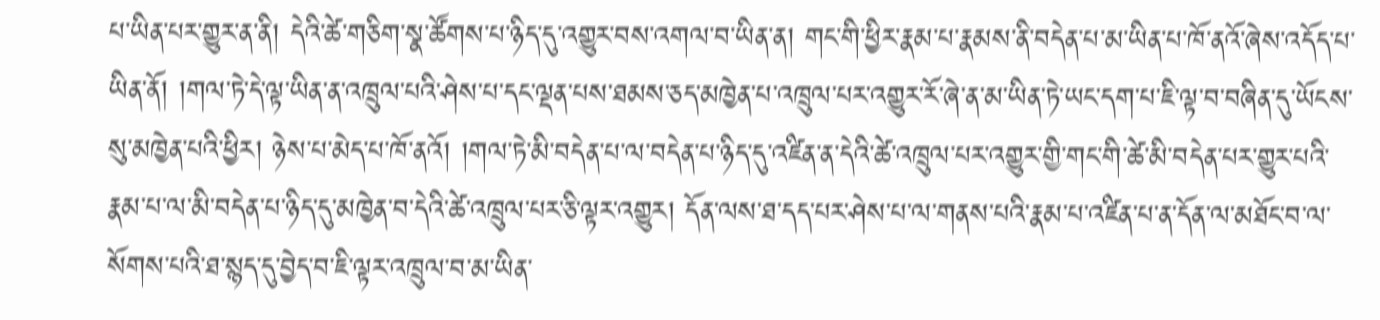པ་ཡིན་པར་གྱུར་ན་ནི། དེའི་ཚེ་གཅིག་སྣ་ཚོགས་པ་ཉིད་དུ་འགྱུར་བས་འགལ་བ་ཡིན་ན། གང་གི་ཕྱིར་རྣམ་པ་རྣམས་ནི་བདེན་པ་མ་ཡིན་པ་ཁོ་ནའོ་ཞེས་འདོད་པ་ཡིན་ནོ། །གལ་ཏེ་དེ་ལྟ་ཡིན་ན་འཁྲུལ་པའི་ཤེས་པ་དང་ལྡན་པས་ཐམས་ཅད་མཁྱེན་པ་འཁྲུལ་པར་འགྱུར་རོ་ཞེ་ན་མ་ཡིན་ཏེ་ཡང་དག་པ་ཇི་ལྟ་བ་བཞིན་དུ་ཡོངས་སུ་མཁྱེན་པའི་ཕྱིར། ཉེས་པ་མེད་པ་ཁོ་ནའོ། །གལ་ཏེ་མི་བདེན་པ་ལ་བདེན་པ་ཉིད་དུ་འཛིན་ན་དེའི་ཚེ་འཁྲུལ་པར་འགྱུར་གྱི་གང་གི་ཚེ་མི་བདེན་པར་གྱུར་པའི་རྣམ་པ་ལ་མི་བདེན་པ་ཉིད་དུ་མཁྱེན་བ་དེའི་ཚེ་འཁྲུལ་པར་ཅི་ལྟར་འགྱུར། དོན་ལས་ཐ་དད་པར་ཤེས་པ་ལ་གནས་པའི་རྣམ་པ་འཛིན་པ་ན་དོན་ལ་མཐོང་བ་ལ་སོགས་པའི་ཐ་སྙད་དུ་བྱེད་བ་ཇི་ལྟར་འཁྲུལ་བ་མ་ཡིན་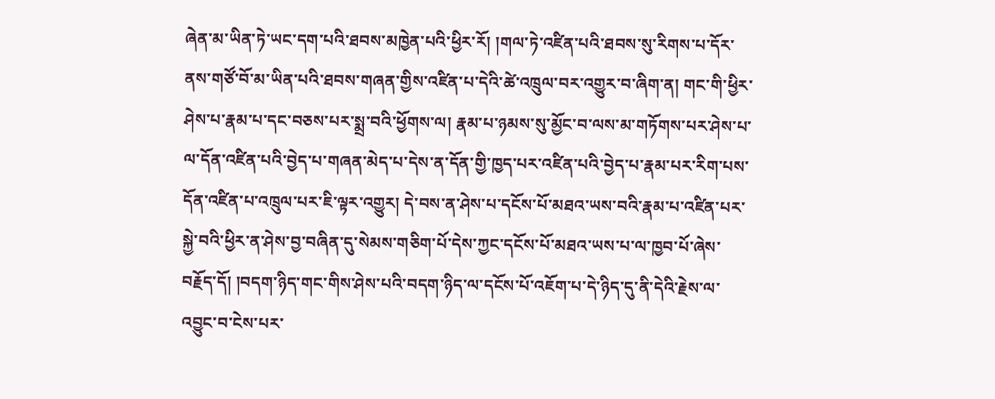ཞེན་མ་ཡིན་ཏེ་ཡང་དག་པའི་ཐབས་མཁྱེན་པའི་ཕྱིར་རོ། །གལ་ཏེ་འཛིན་པའི་ཐབས་སུ་རིགས་པ་དོར་ནས་གཙོ་བོ་མ་ཡིན་པའི་ཐབས་གཞན་གྱིས་འཛིན་པ་དེའི་ཚེ་འཁྲུལ་བར་འགྱུར་བ་ཞིག་ན། གང་གི་ཕྱིར་ཤེས་པ་རྣམ་པ་དང་བཅས་པར་སྨྲ་བའི་ཕྱོགས་ལ། རྣམ་པ་ཉམས་སུ་མྱོང་བ་ལས་མ་གཏོགས་པར་ཤེས་པ་ལ་དོན་འཛིན་པའི་བྱེད་པ་གཞན་མེད་པ་དེས་ན་དོན་གྱི་ཁྱད་པར་འཛིན་པའི་བྱེད་པ་རྣམ་པར་རིག་པས་དོན་འཛིན་པ་འཁྲུལ་པར་ཇི་ལྟར་འགྱུར། དེ་བས་ན་ཤེས་པ་དངོས་པོ་མཐའ་ཡས་བའི་རྣམ་པ་འཛིན་པར་སྐྱེ་བའི་ཕྱིར་ན་ཤེས་བྱ་བཞིན་དུ་སེམས་གཅིག་པོ་དེས་ཀྱང་དངོས་པོ་མཐའ་ཡས་པ་ལ་ཁྱབ་པོ་ཞེས་བརྗོད་དོ། །བདག་ཉིད་གང་གིས་ཤེས་པའི་བདག་ཉིད་ལ་དངོས་པོ་འཇོག་པ་དེ་ཉིད་དུ་ནི་དེའི་རྗེས་ལ་འབྱུང་བ་ངེས་པར་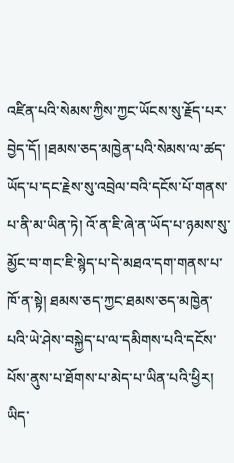འཛིན་པའི་སེམས་ཀྱིས་ཀྱང་ཡོངས་སུ་རྗོད་པར་བྱེད་དོ། །ཐམས་ཅད་མཁྱེན་པའི་སེམས་ལ་ཚད་ཡོད་པ་དང་རྗེས་སུ་འབྲེལ་བའི་དངོས་པོ་གནས་པ་ནི་མ་ཡིན་ཏེ། འོ་ན་ཇི་ཞེ་ན་ཡོད་པ་ཉམས་སུ་མྱོང་བ་གང་ཇི་སྙེད་པ་དེ་མཐའ་དག་གནས་པ་ཁོ་ན་སྟེ། ཐམས་ཅད་ཀྱང་ཐམས་ཅད་མཁྱེན་པའི་ཡེ་ཤེས་བསྐྱེད་པ་ལ་དམིགས་པའི་དངོས་པོས་ནུས་པ་ཐོགས་པ་མེད་པ་ཡིན་པའི་ཕྱིར། ཡིད་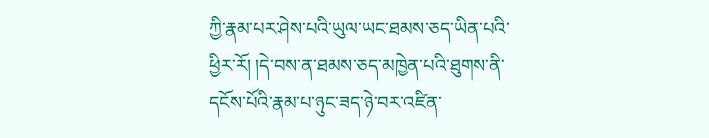ཀྱི་རྣམ་པར་ཤེས་པའི་ཡུལ་ཡང་ཐམས་ཅད་ཡིན་པའི་ཕྱིར་རོ། །དེ་བས་ན་ཐམས་ཅད་མཁྱེན་པའི་ཐུགས་ནི་དངོས་པོའི་རྣམ་པ་ཉུང་ཟད་ཉེ་བར་འཛིན་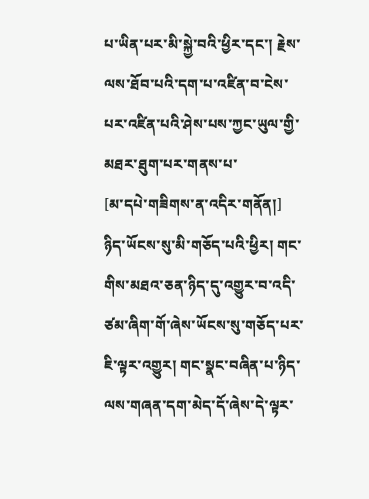པ་ཡིན་པར་མི་སྐྱེ་བའི་ཕྱིར་དང་། རྗེས་ལས་ཐོབ་པའི་དག་པ་འཛིན་བ་ངེས་པར་འཛིན་པའི་ཤེས་པས་ཀྱང་ཡུལ་གྱི་མཐར་ཐུག་པར་གནས་པ་
[མ་དཔེ་གཟིགས་ན་འདིར་གནོན།]
ཉིད་ཡོངས་སུ་མི་གཅོད་པའི་ཕྱིར། གང་གིས་མཐའ་ཅན་ཉིད་དུ་འགྱུར་བ་འདི་ཙམ་ཞིག་གོ་ཞེས་ཡོངས་སུ་གཅོད་པར་ཇི་ལྟར་འགྱུར། གང་སྣང་བཞིན་པ་ཉིད་ལས་གཞན་དག་མེད་དོ་ཞེས་དེ་ལྟར་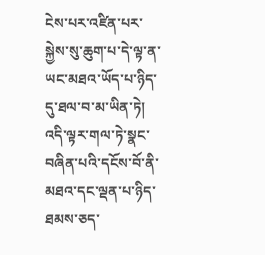ངེས་པར་འཛིན་པར་སྐྱེས་སུ་ཆུག་པ་དེ་ལྟ་ན་ཡང་མཐའ་ཡོད་པ་ཉིད་དུ་ཐལ་བ་མ་ཡིན་ཏེ། འདི་ལྟར་གལ་ཏེ་སྣང་བཞིན་པའི་དངོས་བོ་ནི་མཐའ་དང་ལྡན་པ་ཉིད་ཐམས་ཅད་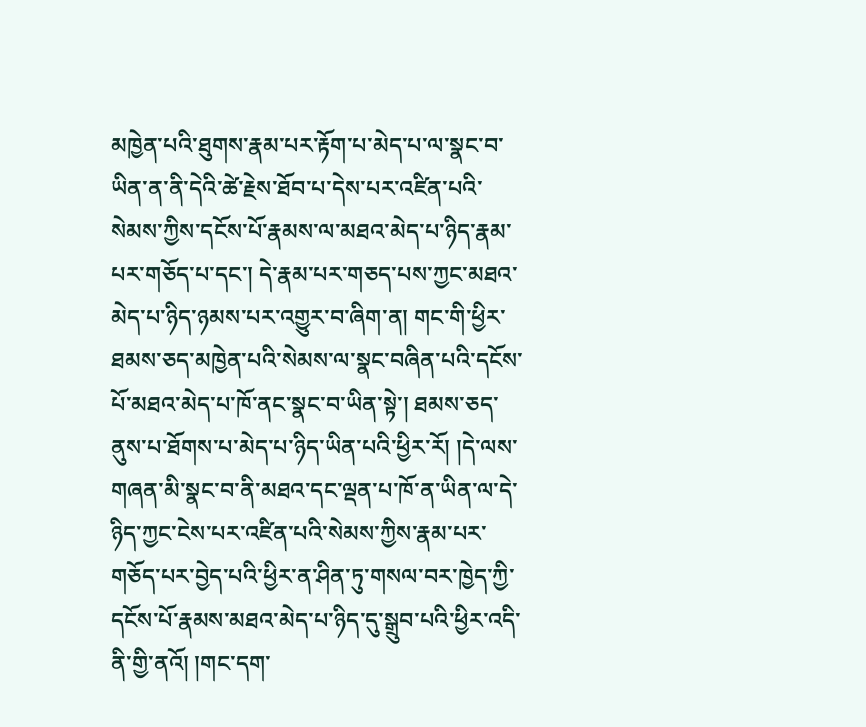མཁྱེན་པའི་ཐུགས་རྣམ་པར་རྟོག་པ་མེད་པ་ལ་སྣང་བ་ཡིན་ན་ནི་དེའི་ཚེ་རྗེས་ཐོབ་པ་དེས་པར་འཛིན་པའི་སེམས་ཀྱིས་དངོས་པོ་རྣམས་ལ་མཐའ་མེད་པ་ཉིད་རྣམ་པར་གཅོད་པ་དང་། དེ་རྣམ་པར་གཅད་པས་ཀྱང་མཐའ་མེད་པ་ཉིད་ཉམས་པར་འགྱུར་བ་ཞིག་ན། གང་གི་ཕྱིར་ཐམས་ཅད་མཁྱེན་པའི་སེམས་ལ་སྣང་བཞིན་པའི་དངོས་པོ་མཐའ་མེད་པ་ཁོ་ནང་སྣང་བ་ཡིན་སྟེ་། ཐམས་ཅད་ནུས་པ་ཐོགས་པ་མེད་པ་ཉིད་ཡིན་པའི་ཕྱིར་རོ། །དེ་ལས་གཞན་མི་སྣང་བ་ནི་མཐའ་དང་ལྡན་པ་ཁོ་ན་ཡིན་ལ་དེ་ཉིད་ཀྱང་ངེས་པར་འཛིན་པའི་སེམས་ཀྱིས་རྣམ་པར་གཅོད་པར་བྱེད་པའི་ཕྱིར་ན་ཤིན་ཏུ་གསལ་བར་ཁྱེད་ཀྱི་དངོས་པོ་རྣམས་མཐའ་མེད་པ་ཉིད་དུ་སྒྲུབ་པའི་ཕྱིར་འདི་ནི་གྱི་ནའོ། །གང་དག་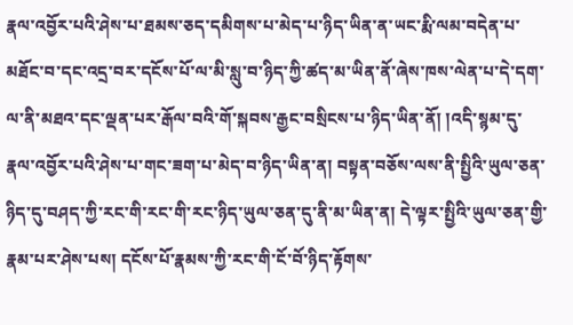རྣལ་འབྱོར་པའི་ཤེས་པ་ཐམས་ཅད་དམིགས་པ་མེད་པ་ཉིད་ཡིན་ན་ཡང་རྨི་ལམ་བདེན་པ་མཐོང་བ་དང་འདྲ་བར་དངོས་པོ་ལ་མི་སླུ་བ་ཉིད་ཀྱི་ཚད་མ་ཡིན་ནོ་ཞེས་ཁས་ལེན་པ་དེ་དག་ལ་ནི་མཐའ་དང་ལྡན་པར་རྒོལ་བའི་གོ་སྐབས་རྒྱང་བསྲིངས་པ་ཉིད་ཡིན་ནོ། །འདི་སྙམ་དུ་རྣལ་འབྱོར་པའི་ཤེས་པ་གང་ཟག་པ་མེད་བ་ཉིད་ཡིན་ན། བསྟན་བཅོས་ལས་ནི་སྤྱིའི་ཡུལ་ཅན་ཉིད་དུ་བཤད་ཀྱི་རང་གི་རང་གི་རང་ཉིད་ཡུལ་ཅན་དུ་ནི་མ་ཡིན་ན། དེ་ལྟར་སྤྱིའི་ཡུལ་ཅན་གྱི་རྣམ་པར་ཤེས་པས། དངོས་པོ་རྣམས་ཀྱི་རང་གི་ངོ་བོ་ཉིད་རྟོགས་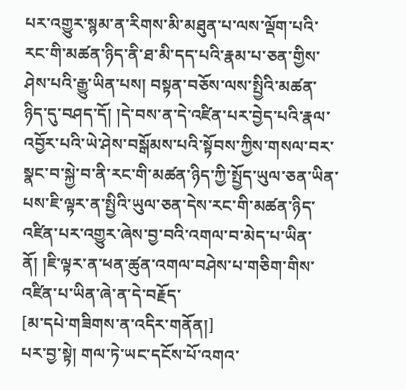པར་འགྱུར་སྙམ་ན་རིགས་མི་མཐུན་པ་ལས་ལྡོག་པའི་རང་གི་མཚན་ཉིད་ནི་ཐ་མི་དད་པའི་རྣམ་པ་ཅན་གྱིས་ཤེས་པའི་རྒྱུ་ཡིན་པས། བསྟན་བཅོས་ལས་སྤྱིའི་མཚན་ཉིད་དུ་བཤད་དོ། །དེ་བས་ན་དེ་འཛིན་པར་བྱེད་པའི་རྣལ་འབྱོར་པའི་ཡེ་ཤེས་བསྒོམས་པའི་སྟོབས་ཀྱིས་གསལ་བར་སྣང་བ་སྐྱེ་བ་ནི་རང་གི་མཚན་ཉིད་ཀྱི་སྤྱོད་ཡུལ་ཅན་ཡིན་པས་ཇི་ལྟར་ན་སྤྱིའི་ཡུལ་ཅན་དེས་རང་གི་མཚན་ཉིད་འཛིན་པར་འགྱུར་ཞེས་བྱ་བའི་འགལ་བ་མེད་པ་ཡིན་ནོ། །ཇི་ལྟར་ན་ཕན་ཚུན་འགལ་བཤེས་པ་གཅིག་གིས་འཛིན་པ་ཡིན་ཞེ་ན་དེ་བརྗོད་
[མ་དཔེ་གཟིགས་ན་འདིར་གནོན།]
པར་བྱ་སྟེ། གལ་ཏེ་ཡང་དངོས་པོ་འགའ་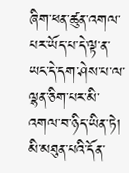ཞིག་ཕན་ཚུན་འགལ་པར་ཡོད་པ་དེ་ལྟ་ན་ཡང་དེ་དག་ཤེས་པ་ལ་ལྷན་ཅིག་པར་མི་འགལ་བ་ཉིད་ཡིན་ཏེ། མི་མཐུན་པའི་དོན་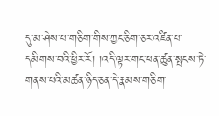དུ་མ་ཤེས་པ་གཅིག་གིས་ཀྱང་ཅིག་ཅར་འཛིན་པ་དམིགས་བའི་ཕྱིར་རོ། །འདི་ལྟར་གང་ཕན་ཚུན་སྤངས་ཏེ་གནས་པའི་མཚན་ཉིད་ཅན་དེ་རྣམས་གཅིག་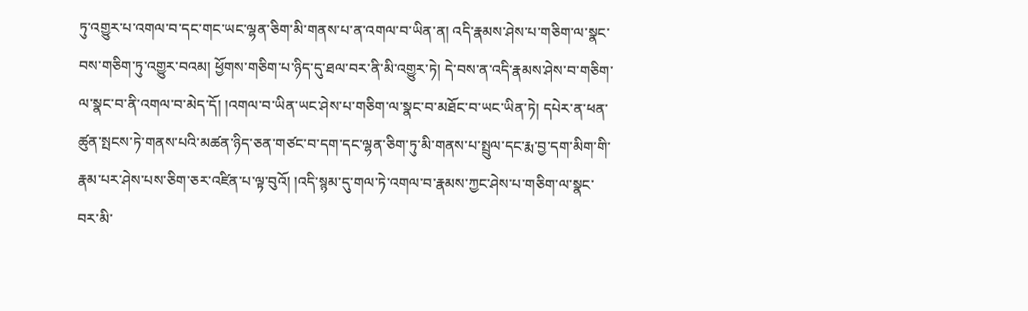ཏུ་འགྱུར་པ་འགལ་བ་དང་གང་ཡང་ལྷན་ཅིག་མི་གནས་པ་ན་འགལ་བ་ཡིན་ན། འདི་རྣམས་ཤེས་པ་གཅིག་ལ་སྣང་བས་གཅིག་ཏུ་འགྱུར་བའམ། ཕྱོགས་གཅིག་པ་ཉིད་དུ་ཐལ་བར་ནི་མི་འགྱུར་ཏེ། དེ་བས་ན་འདི་རྣམས་ཤེས་བ་གཅིག་ལ་སྣང་བ་ནི་འགལ་བ་མེད་དོ། །འགལ་བ་ཡིན་ཡང་ཤེས་པ་གཅིག་ལ་སྣང་བ་མཐོང་བ་ཡང་ཡིན་ཏེ། དཔེར་ན་ཕན་ཚུན་སྤངས་ཏེ་གནས་པའི་མཚན་ཉིད་ཅན་གཙང་བ་དག་དང་ལྷན་ཅིག་ཏུ་མི་གནས་པ་སྤྲུལ་དང་རྨ་བྱ་དག་མིག་གི་རྣམ་པར་ཤེས་པས་ཅིག་ཅར་འཛིན་པ་ལྟ་བུའོ། །འདི་སྙམ་དུ་གལ་ཏེ་འགལ་བ་རྣམས་ཀྱང་ཤེས་པ་གཅིག་ལ་སྣང་བར་མི་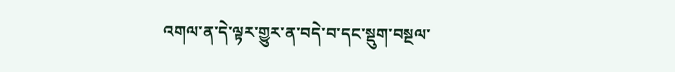འགལ་ན་དེ་ལྟར་གྱུར་ན་བདེ་བ་དང་སྡུག་བསྔལ་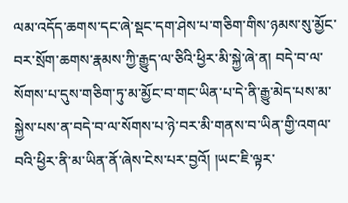ལམ་འདོད་ཆགས་དང་ཞེ་སྡང་དག་ཤེས་པ་གཅིག་གིས་ཉམས་སུ་མྱོང་བར་སྲོག་ཆགས་རྣམས་ཀྱི་རྒྱུད་ལ་ཅིའི་ཕྱིར་མི་སྐྱེ་ཞེ་ན། བདེ་བ་ལ་སོགས་པ་དུས་གཅིག་ཏུ་མ་མྱོང་བ་གང་ཡིན་པ་དེ་ནི་རྒྱུ་མེད་པས་མ་སྐྱེས་པས་ན་བདེ་བ་ལ་སོགས་པ་ཉེ་བར་མི་གནས་བ་ཡིན་གྱི་འགལ་བའི་ཕྱིར་ནི་མ་ཡིན་ནོ་ཞེས་ངེས་པར་བྱའོ། །ཡང་ཇི་ལྟར་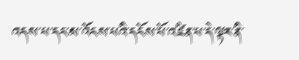འདས་པ་དང་མ་འོངས་པའི་དངོས་པོ་འཛིན་པ་དེ་ལྟར་ནི་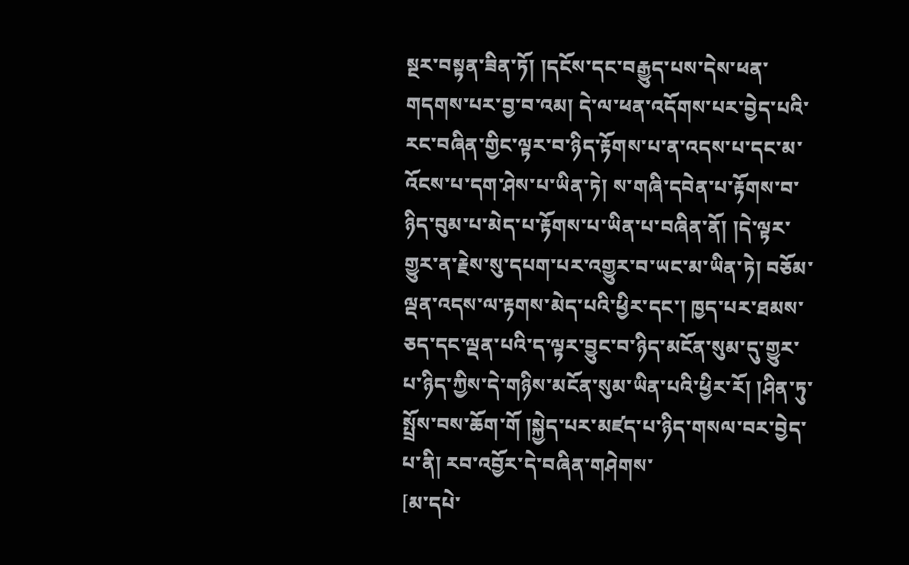སྔར་བསྟན་ཟིན་ཏོ། །དངོས་དང་བརྒྱུད་པས་དེས་ཕན་གདགས་པར་བྱ་བ་འམ། དེ་ལ་ཕན་འདོགས་པར་བྱེད་པའི་རང་བཞིན་གྱིང་ལྟར་བ་ཉིད་རྟོགས་པ་ན་འདས་པ་དང་མ་འོངས་པ་དག་ཤེས་པ་ཡིན་ཏེ། ས་གཞི་དབེན་པ་རྟོགས་བ་ཉིད་བུམ་པ་མེད་པ་རྟོགས་པ་ཡིན་པ་བཞིན་ནོ། །དེ་ལྟར་གྱུར་ན་རྗེས་སུ་དཔག་པར་འགྱུར་བ་ཡང་མ་ཡིན་ཏེ། བཅོམ་ལྡན་འདས་ལ་རྟགས་མེད་པའི་ཕྱིར་དང་། ཁྱད་པར་ཐམས་ཅད་དང་ལྡན་པའི་ད་ལྟར་བྱུང་བ་ཉིད་མངོན་སུམ་དུ་གྱུར་པ་ཉིད་ཀྱིས་དེ་གཉིས་མངོན་སུམ་ཡིན་པའི་ཕྱིར་རོ། །ཤིན་ཏུ་སྤྲོས་བས་ཆོག་གོ །སྐྱེད་པར་མཛད་པ་ཉིད་གསལ་བར་བྱེད་པ་ནི། རབ་འབྱོར་དེ་བཞིན་གཤེགས་
[མ་དཔེ་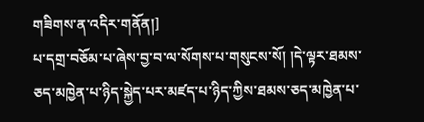གཟིགས་ན་འདིར་གནོན།]
པ་དགྲ་བཅོམ་པ་ཞེས་བྱ་བ་ལ་སོགས་པ་གསུངས་སོ། །དེ་ལྟར་ཐམས་ཅད་མཁྱེན་པ་ཉིད་སྐྱེད་པར་མཛད་པ་ཉིད་ཀྱིས་ཐམས་ཅད་མཁྱེན་པ་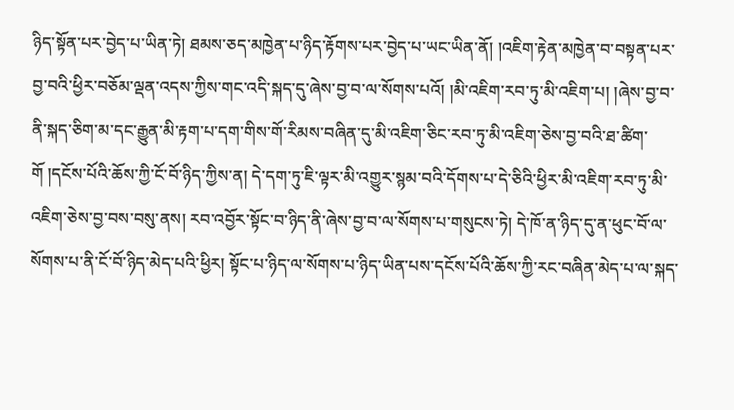ཉིད་སྟོན་པར་བྱེད་པ་ཡིན་ཏེ། ཐམས་ཅད་མཁྱེན་པ་ཉིད་རྟོགས་པར་བྱེད་པ་ཡང་ཡིན་ནོ། །འཇིག་རྟེན་མཁྱེན་བ་བསྟན་པར་བྱ་བའི་ཕྱིར་བཅོམ་ལྡན་འདས་ཀྱིས་གང་འདི་སྐད་དུ་ཞེས་བྱ་བ་ལ་སོགས་པའོ། །མི་འཇིག་རབ་ཏུ་མི་འཇིག་པ། །ཞེས་བྱ་བ་ནི་སྐད་ཅིག་མ་དང་རྒྱུན་མི་རྟག་པ་དག་གིས་གོ་རིམས་བཞིན་དུ་མི་འཇིག་ཅིང་རབ་ཏུ་མི་འཇིག་ཅེས་བྱ་བའི་ཐ་ཚིག་གོ །དངོས་པོའི་ཆོས་ཀྱི་ངོ་བོ་ཉིད་ཀྱིས་ན། དེ་དག་ཏུ་ཇི་ལྟར་མི་འགྱུར་སྙམ་བའི་དོགས་པ་དེ་ཅིའི་ཕྱིར་མི་འཇིག་རབ་ཏུ་མི་འཇིག་ཅེས་བྱ་བས་བསུ་ནས། རབ་འབྱོར་སྟོང་བ་ཉིད་ནི་ཞེས་བྱ་བ་ལ་སོགས་པ་གསུངས་ཏེ། དེ་ཁོ་ན་ཉིད་དུ་ན་ཕུང་བོ་ལ་སོགས་པ་ནི་ངོ་བོ་ཉིད་མེད་པའི་ཕྱིར། སྟོང་པ་ཉིད་ལ་སོགས་པ་ཉིད་ཡིན་པས་དངོས་པོའི་ཆོས་ཀྱི་རང་བཞིན་མེད་པ་ལ་སྐད་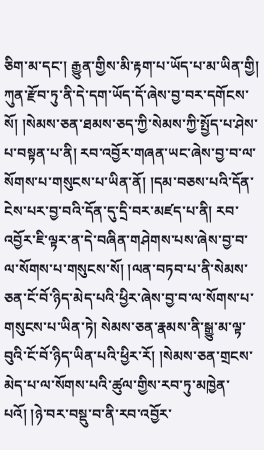ཅིག་མ་དང་། རྒྱུན་གྱིས་མི་རྟག་པ་ཡོད་པ་མ་ཡིན་གྱི། ཀུན་རྫོབ་ཏུ་ནི་དེ་དག་ཡོད་དོ་ཞེས་བྱ་བར་དགོངས་སོ། །སེམས་ཅན་ཐམས་ཅད་ཀྱི་སེམས་ཀྱི་སྤྱོད་པ་ཤེས་པ་བསྟན་པ་ནི། རབ་འབྱོར་གཞན་ཡང་ཞེས་བྱ་བ་ལ་སོགས་པ་གསུངས་པ་ཡིན་ནོ། །དམ་བཅས་པའི་དོན་ངེས་པར་བྱ་བའི་དོན་དུ་དྲི་བར་མཛད་པ་ནི། རབ་འབྱོར་ཇི་ལྟར་ན་དེ་བཞིན་གཤེགས་པས་ཞེས་བྱ་བ་ལ་སོགས་པ་གསུངས་སོ། །ལན་བཏབ་པ་ནི་སེམས་ཅན་ངོ་བོ་ཉིད་མེད་པའི་ཕྱིར་ཞེས་བྱ་བ་ལ་སོགས་པ་གསུངས་པ་ཡིན་ཏེ། སེམས་ཅན་རྣམས་ནི་སྒྱུ་མ་ལྟ་བུའི་ངོ་བོ་ཉིད་ཡིན་པའི་ཕྱིར་རོ། །སེམས་ཅན་གྲངས་མེད་པ་ལ་སོགས་པའི་ཚུལ་གྱིས་རབ་ཏུ་མཁྱེན་པའོ། །ཉེ་བར་བསྡུ་བ་ནི་རབ་འབྱོར་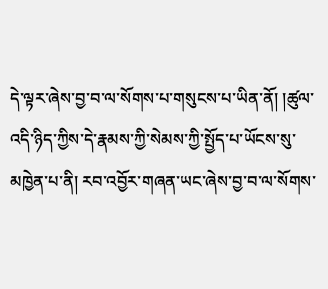དེ་ལྟར་ཞེས་བྱ་བ་ལ་སོགས་པ་གསུངས་པ་ཡིན་ནོ། །ཚུལ་འདི་ཉིད་ཀྱིས་དེ་རྣམས་ཀྱི་སེམས་ཀྱི་སྤྱོད་པ་ཡོངས་སུ་མཁྱེན་པ་ནི། རབ་འབྱོར་གཞན་ཡང་ཞེས་བྱ་བ་ལ་སོགས་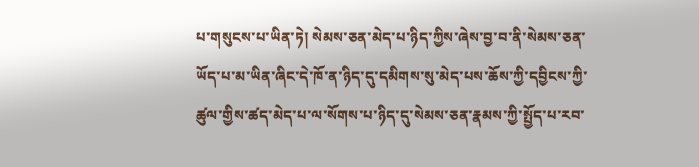པ་གསུངས་པ་ཡིན་ཏེ། སེམས་ཅན་མེད་པ་ཉིད་ཀྱིས་ཞེས་བྱ་བ་ནི་སེམས་ཅན་ཡོད་པ་མ་ཡིན་ཞིང་དེ་ཁོ་ན་ཉིད་དུ་དམིགས་སུ་མེད་པས་ཆོས་ཀྱི་དབྱིངས་ཀྱི་ཚུལ་གྱིས་ཚད་མེད་པ་ལ་སོགས་པ་ཉིད་དུ་སེམས་ཅན་རྣམས་ཀྱི་སྤྱོད་པ་རབ་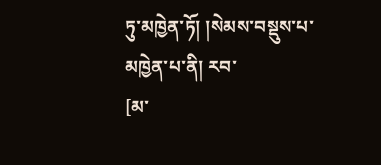ཏུ་མཁྱེན་ཏོ། །སེམས་བསྡུས་པ་མཁྱེན་པ་ནི། རབ་
[མ་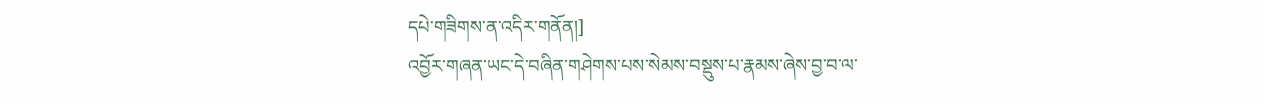དཔེ་གཟིགས་ན་འདིར་གནོན།]
འབྱོར་གཞན་ཡང་དེ་བཞིན་གཤེགས་པས་སེམས་བསྡུས་པ་རྣམས་ཞེས་བྱ་བ་ལ་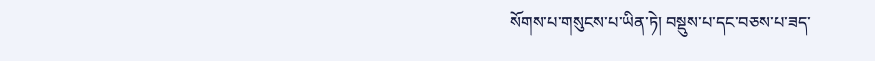སོགས་པ་གསུངས་པ་ཡིན་ཏེ། བསྡུས་པ་དང་བཅས་པ་ཟད་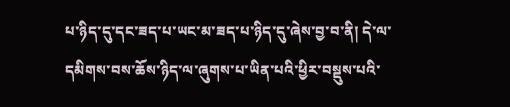པ་ཉིད་དུ་དང་ཟད་པ་ཡང་མ་ཟད་པ་ཉིད་དུ་ཞེས་བྱ་བ་ནི། དེ་ལ་དམིགས་བས་ཆོས་ཉིད་ལ་ཞུགས་པ་ཡིན་པའི་ཕྱིར་བསྡུས་པའི་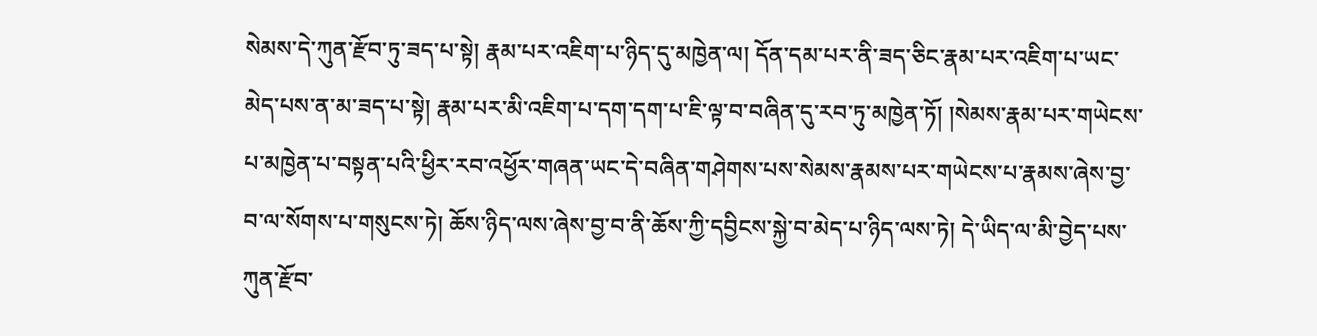སེམས་དེ་ཀུན་རྫོབ་ཏུ་ཟད་པ་སྟེ། རྣམ་པར་འཇིག་པ་ཉིད་དུ་མཁྱེན་ལ། དོན་དམ་པར་ནི་ཟད་ཅིང་རྣམ་པར་འཇིག་པ་ཡང་མེད་པས་ན་མ་ཟད་པ་སྟེ། རྣམ་པར་མི་འཇིག་པ་དག་དག་པ་ཇི་ལྟ་བ་བཞིན་དུ་རབ་ཏུ་མཁྱེན་ཏོ། །སེམས་རྣམ་པར་གཡེངས་པ་མཁྱེན་པ་བསྟན་པའི་ཕྱིར་རབ་འཕྱོར་གཞན་ཡང་དེ་བཞིན་གཤེགས་པས་སེམས་རྣམས་པར་གཡེངས་པ་རྣམས་ཞེས་བྱ་བ་ལ་སོགས་པ་གསུངས་ཏེ། ཆོས་ཉིད་ལས་ཞེས་བྱ་བ་ནི་ཆོས་ཀྱི་དབྱིངས་སྐྱེ་བ་མེད་པ་ཉིད་ལས་ཏེ། དེ་ཡིད་ལ་མི་བྱེད་པས་ཀུན་རྫོབ་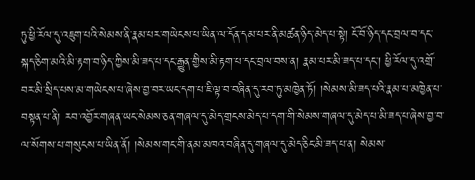ཏུ་ཕྱི་རོལ་དུ་འཇུག་པའི་སེམས་ནི་རྣམ་པར་གཡེངས་པ་ཡིན་ལ་དོན་དམ་པར་ནི་མཚན་ཉིད་མེད་པ་སྟེ། ངོ་བོ་ཉིད་དང་བྲལ་བ་དང་སྐད་ཅིག་མའི་མི་རྟག་བ་ཉིད་ཀྱིས་མི་ཟད་པ་དང་རྒྱུན་གྱིས་མི་རྟག་པ་དང་བྲལ་བས་ན། རྣམ་པར་མི་ཟད་པ་དང་། ཕྱི་རོལ་དུ་འགྲོ་བར་མི་སྲིད་པས་མ་གཡེངས་པ་ཞེས་བྱ་བར་ཡང་དག་པ་ཇི་ལྟ་བ་བཞིན་དུ་རབ་ཏུ་མཁྱེན་ཏོ། །སེམས་མི་ཟད་པའི་རྣམ་པ་མཁྱེན་པ་བསྟན་པ་ནི། རབ་འབྱོར་གཞན་ཡང་སེམས་ཅན་གཞལ་དུ་མེད་གྲངས་མེད་པ་དག་གི་སེམས་གཞལ་དུ་མེད་པ་མི་ཟད་པ་ཞེས་བྱ་བ་ལ་སོགས་པ་གསུངས་པ་ཡིན་ནོ། །སེམས་གང་གི་ནམ་མཁའ་བཞིན་དུ་གཞལ་དུ་མེད་ཅིང་མི་ཟད་པ་ན། སེམས་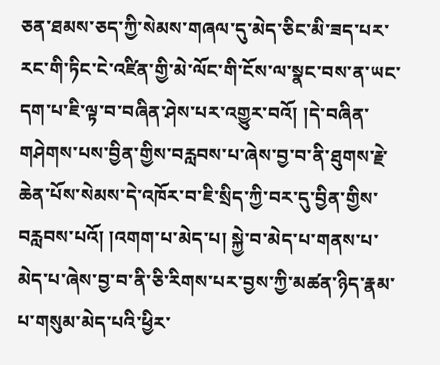ཅན་ཐམས་ཅད་ཀྱི་སེམས་གཞལ་དུ་མེད་ཅིང་མི་ཟད་པར་རང་གི་ཏིང་ངེ་འཛིན་གྱི་མེ་ལོང་གི་ངོས་ལ་སྣང་བས་ན་ཡང་དག་པ་ཇི་ལྟ་བ་བཞིན་ཤེས་པར་འགྱུར་བའོ། །དེ་བཞིན་གཤེགས་པས་བྱིན་གྱིས་བརླབས་པ་ཞེས་བྱ་བ་ནི་ཐུགས་རྗེ་ཆེན་པོས་སེམས་དེ་འཁོར་བ་ཇི་སྲིད་ཀྱི་བར་དུ་བྱིན་གྱིས་བརླབས་པའོ། །འགག་པ་མེད་པ། སྐྱེ་བ་མེད་པ་གནས་པ་མེད་པ་ཞེས་བྱ་བ་ནི་ཅི་རིགས་པར་བྱས་ཀྱི་མཚན་ཉིད་རྣམ་པ་གསུམ་མེད་པའི་ཕྱིར་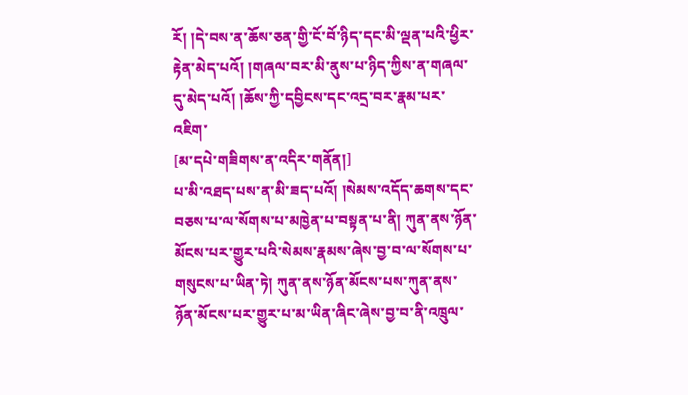རོ། །དེ་བས་ན་ཆོས་ཅན་གྱི་ངོ་བོ་ཉིད་དང་མི་ལྡན་པའི་ཕྱིར་རྟེན་མེད་པའོ། །གཞལ་བར་མི་ནུས་པ་ཉིད་ཀྱིས་ན་གཞལ་དུ་མེད་པའོ། །ཆོས་ཀྱི་དབྱིངས་དང་འདྲ་བར་རྣམ་པར་འཇིག་
[མ་དཔེ་གཟིགས་ན་འདིར་གནོན།]
པ་མི་འཐད་པས་ན་མི་ཟད་པའོ། །སེམས་འདོད་ཆགས་དང་བཅས་པ་ལ་སོགས་པ་མཁྱེན་པ་བསྟན་པ་ནི། ཀུན་ནས་ཉོན་མོངས་པར་གྱུར་པའི་སེམས་རྣམས་ཞེས་བྱ་བ་ལ་སོགས་པ་གསུངས་པ་ཡིན་ཏེ། ཀུན་ནས་ཉོན་མོངས་པས་ཀུན་ནས་ཉོན་མོངས་པར་གྱུར་པ་མ་ཡིན་ཞིང་ཞེས་བྱ་བ་ནི་འཁྲུལ་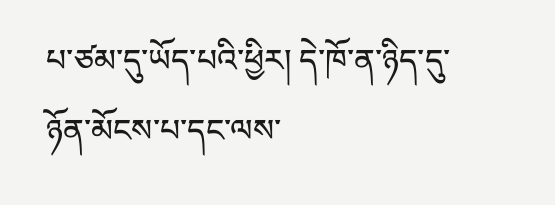པ་ཙམ་དུ་ཡོད་པའི་ཕྱིར། དེ་ཁོ་ན་ཉིད་དུ་ཉོན་མོངས་པ་དང་ལས་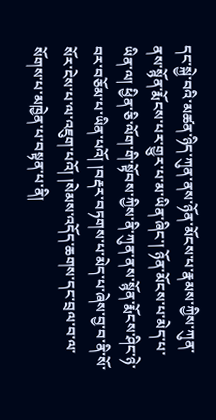དང་སྐྱེ་བའི་མཚན་ཉིད་ཀུན་ནས་ཉོན་མོངས་པ་རྣམས་ཀྱིས་ཀུན་ནས་སྙོན་རྨོངས་པར་གྱུར་པ་མ་ཡིན་ཞིང་། ཉོན་མོངས་པ་མེད་པ་ཡིན་ལ། ཕྱིན་ཅི་ལོག་གི་སྟོབས་ཀྱིས་ནི་ཀུན་ནས་སྙོན་རྨོངས་ཤིང་ཉེ་བར་བཅོམ་པ་ཡིན་པའོ། །བརྡར་བཏགས་པ་མེད་པ་ཞེས་བྱ་བ་ནི་སོ་སོར་ངེས་པ་ལ་འཇུག་པའོ། །སེམས་འདོད་ཆགས་དང་བྲལ་བ་ལ་སོགས་པ་མཁྱེན་པ་བསྟན་པ་ནི།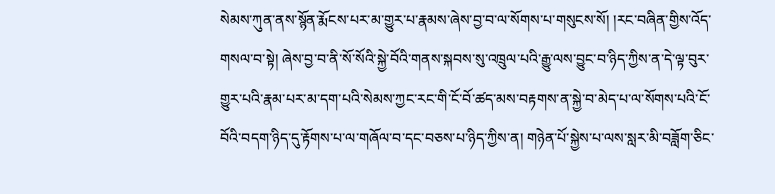སེམས་ཀུན་ནས་སྙོན་རྨོངས་པར་མ་གྱུར་པ་རྣམས་ཞེས་བྱ་བ་ལ་སོགས་པ་གསུངས་སོ། །རང་བཞིན་གྱིས་འོད་གསལ་བ་སྟེ། ཞེས་བྱ་བ་ནི་སོ་སོའི་སྐྱེ་བོའི་གནས་སྐབས་སུ་འཁྲུལ་པའི་རྒྱུ་ལས་བྱུང་བ་ཉིད་ཀྱིས་ན་དེ་ལྟ་བུར་གྱུར་པའི་རྣམ་པར་མ་དག་པའི་སེམས་ཀྱང་རང་གི་ངོ་བོ་ཚད་མས་བརྟགས་ན་སྐྱེ་བ་མེད་པ་ལ་སོགས་པའི་ངོ་བོའི་བདག་ཉིད་དུ་རྟོགས་པ་ལ་གཞོལ་བ་དང་བཅས་པ་ཉིད་ཀྱིས་ན། གཉེན་པོ་སྐྱེས་པ་ལས་སླར་མི་བཟློག་ཅིང་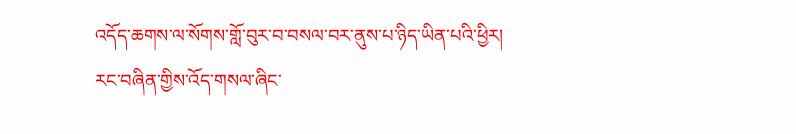འདོད་ཆགས་ལ་སོགས་གློ་བུར་བ་བསལ་བར་ནུས་པ་ཉིད་ཡིན་པའི་ཕྱིར། རང་བཞིན་གྱིས་འོད་གསལ་ཞིང་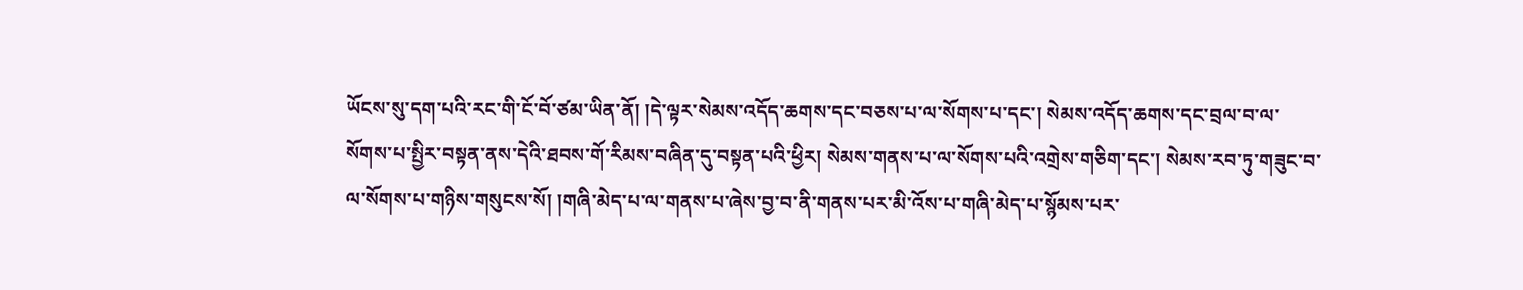ཡོངས་སུ་དག་པའི་རང་གི་ངོ་བོ་ཙམ་ཡིན་ནོ། །དེ་ལྟར་སེམས་འདོད་ཆགས་དང་བཅས་པ་ལ་སོགས་པ་དང་། སེམས་འདོད་ཆགས་དང་བྲལ་བ་ལ་སོགས་པ་སྤྱིར་བསྟན་ནས་དེའི་ཐབས་གོ་རིམས་བཞིན་དུ་བསྟན་པའི་ཕྱིར། སེམས་གནས་པ་ལ་སོགས་པའི་འགྲེས་གཅིག་དང་། སེམས་རབ་ཏུ་གཟུང་བ་ལ་སོགས་པ་གཉིས་གསུངས་སོ། །གཞི་མེད་པ་ལ་གནས་པ་ཞེས་བྱ་བ་ནི་གནས་པར་མི་འོས་པ་གཞི་མེད་པ་སྙོམས་པར་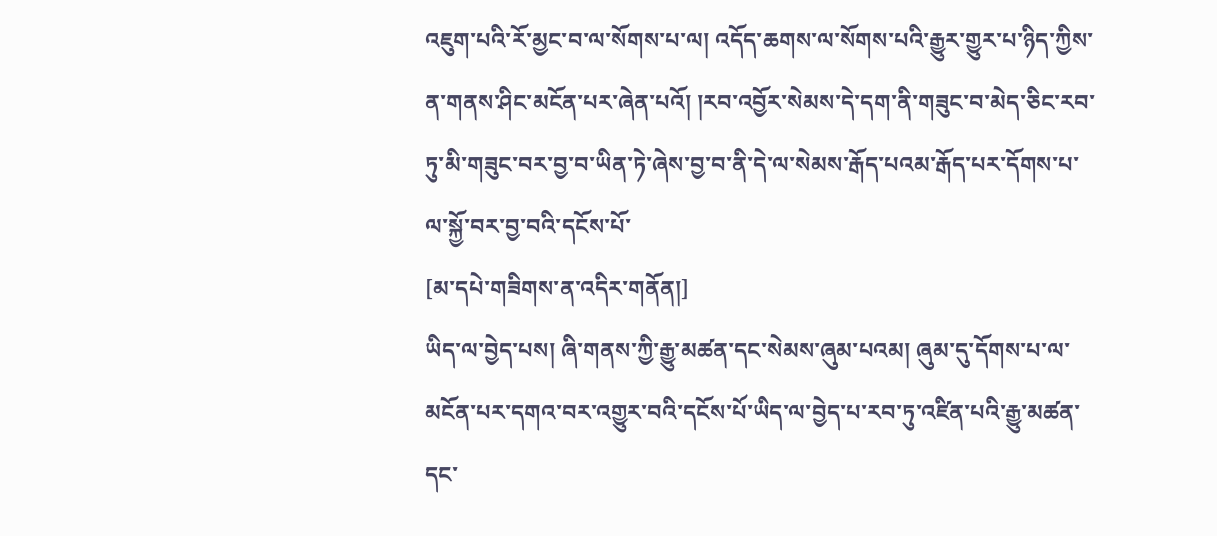འཇུག་པའི་རོ་མྱང་བ་ལ་སོགས་པ་ལ། འདོད་ཆགས་ལ་སོགས་པའི་རྒྱུར་གྱུར་པ་ཉིད་ཀྱིས་ན་གནས་ཤིང་མངོན་པར་ཞེན་པའོ། །རབ་འབྱོར་སེམས་དེ་དག་ནི་གཟུང་བ་མེད་ཅིང་རབ་ཏུ་མི་གཟུང་བར་བྱ་བ་ཡིན་ཏེ་ཞེས་བྱ་བ་ནི་དེ་ལ་སེམས་རྒོད་པའམ་རྒོད་པར་དོགས་པ་ལ་སྐྱོ་བར་བྱ་བའི་དངོས་པོ་
[མ་དཔེ་གཟིགས་ན་འདིར་གནོན།]
ཡིད་ལ་བྱེད་པས། ཞི་གནས་ཀྱི་རྒྱུ་མཚན་དང་སེམས་ཞུམ་པའམ། ཞུམ་དུ་དོགས་པ་ལ་མངོན་པར་དགའ་བར་འགྱུར་བའི་དངོས་པོ་ཡིད་ལ་བྱེད་པ་རབ་ཏུ་འཛིན་པའི་རྒྱུ་མཚན་དང་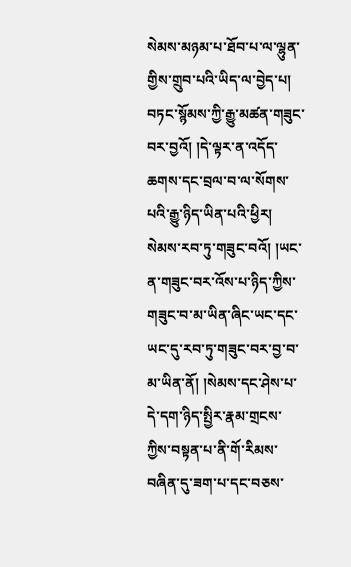སེམས་མཉམ་པ་ཐོབ་པ་ལ་ལྷུན་གྱིས་གྲུབ་པའི་ཡིད་ལ་བྱེད་པ། བཏང་སྙོམས་ཀྱི་རྒྱུ་མཚན་གཟུང་བར་བྱའོ། །དེ་ལྟར་ན་འདོད་ཆགས་དང་བྲལ་བ་ལ་སོགས་པའི་རྒྱུ་ཉིད་ཡིན་པའི་ཕྱིར། སེམས་རབ་ཏུ་གཟུང་བའོ། །ཡང་ན་གཟུང་བར་འོས་པ་ཉིད་ཀྱིས་གཟུང་བ་མ་ཡིན་ཞིང་ཡང་དང་ཡང་དུ་རབ་ཏུ་གཟུང་བར་བྱ་བ་མ་ཡིན་ནོ། །སེམས་དང་ཤེས་པ་དེ་དག་ཉིད་སྤྱིར་རྣམ་གྲངས་ཀྱིས་བསྟན་པ་ནི་གོ་རིམས་བཞིན་དུ་ཟག་པ་དང་བཅས་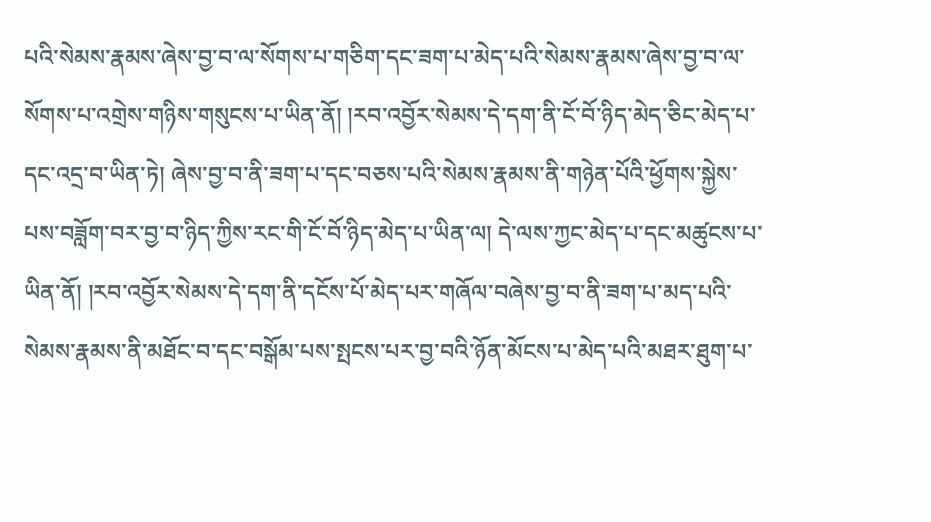པའི་སེམས་རྣམས་ཞེས་བྱ་བ་ལ་སོགས་པ་གཅིག་དང་ཟག་པ་མེད་པའི་སེམས་རྣམས་ཞེས་བྱ་བ་ལ་སོགས་པ་འགྲེས་གཉིས་གསུངས་པ་ཡིན་ནོ། །རབ་འབྱོར་སེམས་དེ་དག་ནི་ངོ་བོ་ཉིད་མེད་ཅིང་མེད་པ་དང་འདྲ་བ་ཡིན་ཏེ། ཞེས་བྱ་བ་ནི་ཟག་པ་དང་བཅས་པའི་སེམས་རྣམས་ནི་གཉེན་པོའི་ཕྱོགས་སྐྱེས་པས་བཟློག་བར་བྱ་བ་ཉིད་ཀྱིས་རང་གི་ངོ་བོ་ཉིད་མེད་པ་ཡིན་ལ། དེ་ལས་ཀྱང་མེད་པ་དང་མཚུངས་པ་ཡིན་ནོ། །རབ་འབྱོར་སེམས་དེ་དག་ནི་དངོས་པོ་མེད་པར་གཞོལ་བཞེས་བྱ་བ་ནི་ཟག་པ་མད་པའི་སེམས་རྣམས་ནི་མཐོང་བ་དང་བསྒོམ་པས་སྤངས་པར་བྱ་བའི་ཉོན་མོངས་པ་མེད་པའི་མཐར་ཐུག་པ་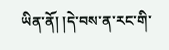ཡིན་ནོ། །དེ་བས་ན་རང་གི་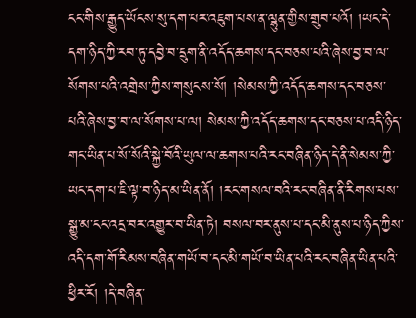ངང་གིས་རྒྱུད་ཡོངས་སུ་དག་པར་འཇུག་པས་ན་ལྷུན་གྱིས་གྲུབ་པའོ། །ཡང་དེ་དག་ཉིད་ཀྱི་རབ་ཏུ་དབྱེ་བ་དྲུག་ནི་འདོད་ཆགས་དང་བཅས་པའི་ཞེས་བྱ་བ་ལ་སོགས་པའི་འགྲེས་ཀྱིས་གསུངས་སོ། །སེམས་ཀྱི་འདོད་ཆགས་དང་བཅས་པའི་ཞེས་བྱ་བ་ལ་སོགས་པ་ལ། སེམས་ཀྱི་འདོད་ཆགས་དང་བཅས་པ་འདི་ཉིད་གང་ཡིན་པ་སོ་སོའི་སྐྱེ་བོའི་ཡུལ་ལ་ཆགས་པའི་རང་བཞིན་ཉིད་དེ་ནི་སེམས་ཀྱི་ཡང་དག་པ་ཇི་ལྟ་བ་ཉིད་མ་ཡིན་ནོ། །རང་གསལ་བའི་རང་བཞིན་ནི་རིགས་པས་སྒྱུ་མ་ངང་འདྲ་བར་འགྱུར་བ་ཡིན་ཏེ། བསལ་བར་ནུས་པ་དང་མི་ནུས་པ་ཉིད་ཀྱིས་འདི་དག་གོ་རིམས་བཞིན་གཡོ་བ་དང་མི་གཡོ་བ་ཡིན་པའི་རང་བཞིན་ཡིན་པའི་ཕྱིར་རོ། །དེ་བཞིན་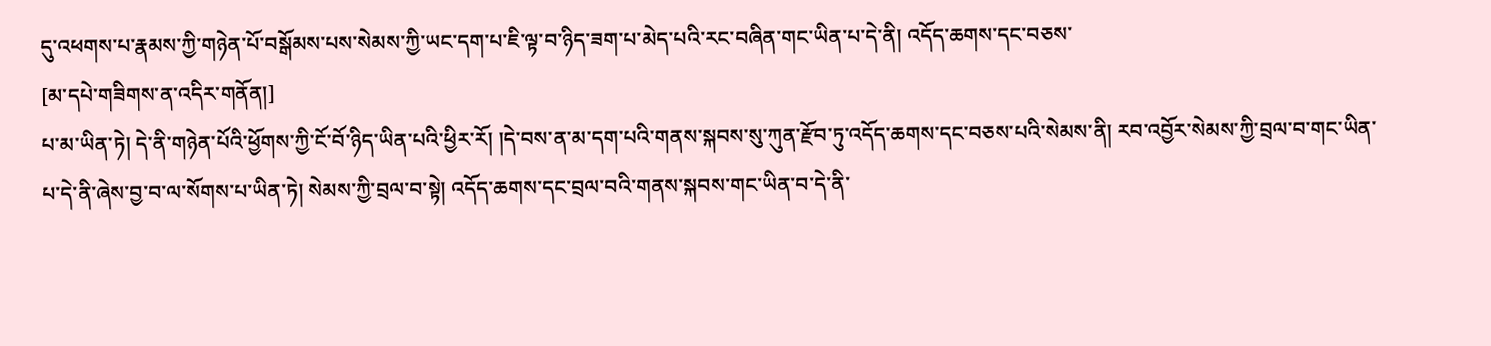དུ་འཕགས་པ་རྣམས་ཀྱི་གཉེན་པོ་བསྒོམས་པས་སེམས་ཀྱི་ཡང་དག་པ་ཇི་ལྟ་བ་ཉིད་ཟག་པ་མེད་པའི་རང་བཞིན་གང་ཡིན་པ་དེ་ནི། འདོད་ཆགས་དང་བཅས་
[མ་དཔེ་གཟིགས་ན་འདིར་གནོན།]
པ་མ་ཡིན་ཏེ། དེ་ནི་གཉེན་པོའི་ཕྱོགས་ཀྱི་ངོ་བོ་ཉིད་ཡིན་པའི་ཕྱིར་རོ། །དེ་བས་ན་མ་དག་པའི་གནས་སྐབས་སུ་ཀུན་རྫོབ་ཏུ་འདོད་ཆགས་དང་བཅས་པའི་སེམས་ནི། རབ་འབྱོར་སེམས་ཀྱི་བྲལ་བ་གང་ཡིན་པ་དེ་ནི་ཞེས་བྱ་བ་ལ་སོགས་པ་ཡིན་ཏེ། སེམས་ཀྱི་བྲལ་བ་སྟེ། འདོད་ཆགས་དང་བྲལ་བའི་གནས་སྐབས་གང་ཡིན་བ་དེ་ནི་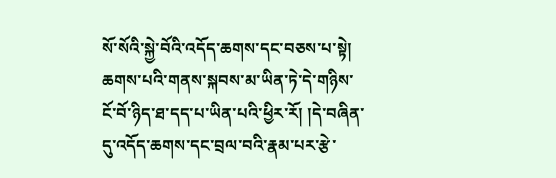སོ་སོའི་སྐྱེ་བོའི་འདོད་ཆགས་དང་བཅས་པ་སྟེ། ཆགས་པའི་གནས་སྐབས་མ་ཡིན་ཏེ་དེ་གཉིས་ངོ་བོ་ཉིད་ཐ་དད་པ་ཡིན་པའི་ཕྱིར་རོ། །དེ་བཞིན་དུ་འདོད་ཆགས་དང་བྲལ་བའི་རྣམ་པར་རྩེ་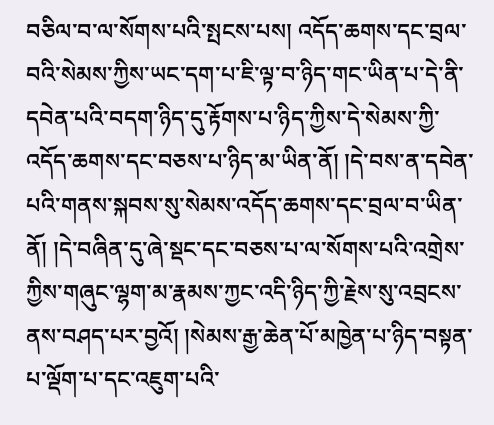བཅིལ་བ་ལ་སོགས་པའི་སྤངས་པས། འདོད་ཆགས་དང་བྲལ་བའི་སེམས་ཀྱིས་ཡང་དག་པ་ཇི་ལྟ་བ་ཉིད་གང་ཡིན་པ་དེ་ནི་དབེན་པའི་བདག་ཉིད་དུ་རྟོགས་པ་ཉིད་ཀྱིས་དེ་སེམས་ཀྱི་འདོད་ཆགས་དང་བཅས་པ་ཉིད་མ་ཡིན་ནོ། །དེ་བས་ན་དབེན་པའི་གནས་སྐབས་སུ་སེམས་འདོད་ཆགས་དང་བྲལ་བ་ཡིན་ནོ། །དེ་བཞིན་དུ་ཞེ་སྡང་དང་བཅས་པ་ལ་སོགས་པའི་འགྲེས་ཀྱིས་གཞུང་ལྷག་མ་རྣམས་ཀྱང་འདི་ཉིད་ཀྱི་རྗེས་སུ་འབྲངས་ནས་བཤད་པར་བྱའོ། །སེམས་རྒྱ་ཆེན་པོ་མཁྱེན་པ་ཉིད་བསྟན་པ་ལྡོག་པ་དང་འཇུག་པའི་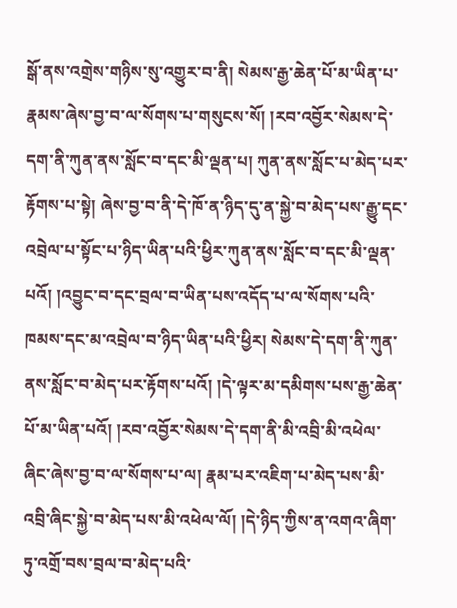སྒོ་ནས་འགྲེས་གཉིས་སུ་འགྱུར་བ་ནི། སེམས་རྒྱ་ཆེན་པོ་མ་ཡིན་པ་རྣམས་ཞེས་བྱ་བ་ལ་སོགས་པ་གསུངས་སོ། །རབ་འབྱོར་སེམས་དེ་དག་ནི་ཀུན་ནས་སློང་བ་དང་མི་ལྡན་པ། ཀུན་ནས་སློང་པ་མེད་པར་རྟོགས་པ་སྟེ། ཞེས་བྱ་བ་ནི་དེ་ཁོ་ན་ཉིད་དུ་ན་སྐྱེ་བ་མེད་པས་རྒྱུ་དང་འབྲེལ་པ་སྟོང་པ་ཉིད་ཡིན་པའི་ཕྱིར་ཀུན་ནས་སློང་བ་དང་མི་ལྡན་པའོ། །འབྱུང་བ་དང་བྲལ་བ་ཡིན་པས་འདོད་པ་ལ་སོགས་པའི་ཁམས་དང་མ་འབྲེལ་བ་ཉིད་ཡིན་པའི་ཕྱིར། སེམས་དེ་དག་ནི་ཀུན་ནས་སློང་བ་མེད་པར་རྟོགས་པའོ། །དེ་ལྟར་མ་དམིགས་པས་རྒྱ་ཆེན་པོ་མ་ཡིན་པའོ། །རབ་འབྱོར་སེམས་དེ་དག་ནི་མི་འབྲི་མི་འཕེལ་ཞིང་ཞེས་བྱ་བ་ལ་སོགས་པ་ལ། རྣམ་པར་འཇིག་པ་མེད་པས་མི་འབྲི་ཞིང་སྐྱེ་བ་མེད་པས་མི་འཕེལ་ལོ། །དེ་ཉིད་ཀྱིས་ན་འགའ་ཞིག་ཏུ་འགྲོ་བས་བྲལ་བ་མེད་པའི་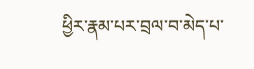ཕྱིར་རྣམ་པར་བྲལ་བ་མེད་པ་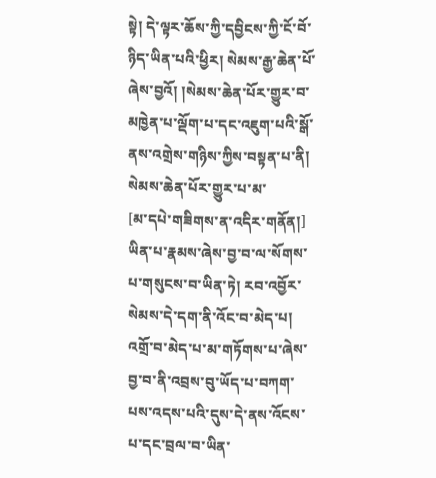སྟེ། དེ་ལྟར་ཆོས་ཀྱི་དབྱིངས་ཀྱི་ངོ་བོ་ཉིད་ཡིན་པའི་ཕྱིར། སེམས་རྒྱ་ཆེན་པོ་ཞེས་བྱའོ། །སེམས་ཆེན་པོར་གྱུར་བ་མཁྱེན་པ་ལྡོག་པ་དང་འཇུག་པའི་སྒོ་ནས་འགྲེས་གཉིས་ཀྱིས་བསྟན་པ་ནི། སེམས་ཆེན་པོར་གྱུར་པ་མ་
[མ་དཔེ་གཟིགས་ན་འདིར་གནོན།]
ཡིན་པ་རྣམས་ཞེས་བྱ་བ་ལ་སོགས་པ་གསུངས་བ་ཡིན་ཏེ། རབ་འབྱོར་སེམས་དེ་དག་ནི་འོང་བ་མེད་པ། འགྲོ་བ་མེད་པ་མ་གཏོགས་པ་ཞེས་བྱ་བ་ནི་འབྲས་བུ་ཡོད་པ་བཀག་པས་འདས་པའི་དུས་དེ་ནས་འོངས་པ་དང་བྲལ་བ་ཡིན་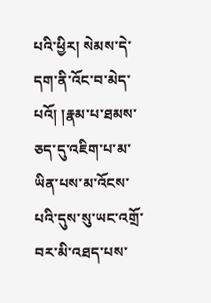པའི་ཕྱིར། སེམས་དེ་དག་ནི་འོང་བ་མེད་པའོ། །རྣམ་པ་ཐམས་ཅད་དུ་འཇིག་པ་མ་ཡིན་པས་མ་འོངས་པའི་དུས་སུ་ཡང་འགྲོ་བར་མི་འཐད་པས་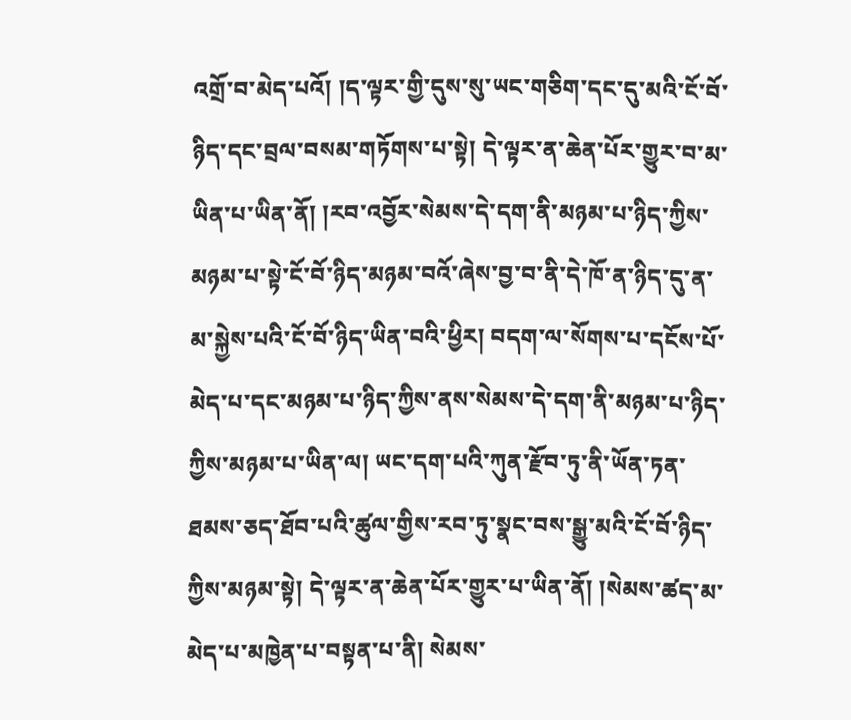འགྲོ་བ་མེད་པའོ། །ད་ལྟར་གྱི་དུས་སུ་ཡང་གཅིག་དང་དུ་མའི་ངོ་བོ་ཉིད་དང་བྲལ་བསམ་གཏོགས་པ་སྟེ། དེ་ལྟར་ན་ཆེན་པོར་གྱུར་བ་མ་ཡིན་པ་ཡིན་ནོ། །རབ་འབྱོར་སེམས་དེ་དག་ནི་མཉམ་པ་ཉིད་ཀྱིས་མཉམ་པ་སྟེ་ངོ་བོ་ཉིད་མཉམ་བའོ་ཞེས་བྱ་བ་ནི་དེ་ཁོ་ན་ཉིད་དུ་ན་མ་སྐྱེས་པའི་ངོ་བོ་ཉིད་ཡིན་བའི་ཕྱིར། བདག་ལ་སོགས་པ་དངོས་པོ་མེད་པ་དང་མཉམ་པ་ཉིད་ཀྱིས་ནས་སེམས་དེ་དག་ནི་མཉམ་པ་ཉིད་ཀྱིས་མཉམ་པ་ཡིན་ལ། ཡང་དག་པའི་ཀུན་རྫོབ་ཏུ་ནི་ཡོན་ཏན་ཐམས་ཅད་ཐོབ་པའི་ཚུལ་གྱིས་རབ་ཏུ་སྣང་བས་སྒྱུ་མའི་ངོ་བོ་ཉིད་ཀྱིས་མཉམ་སྟེ། དེ་ལྟར་ན་ཆེན་པོར་གྱུར་པ་ཡིན་ནོ། །སེམས་ཚད་མ་མེད་པ་མཁྱེན་པ་བསྟན་པ་ནི། སེམས་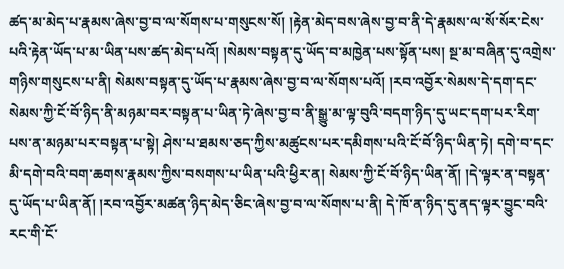ཚད་མ་མེད་པ་རྣམས་ཞེས་བྱ་བ་ལ་སོགས་པ་གསུངས་སོ། །རྟེན་མེད་བས་ཞེས་བྱ་བ་ནི་དེ་རྣམས་ལ་སོ་སོར་ངེས་པའི་རྟེན་ཡོད་པ་མ་ཡིན་པས་ཚད་མེད་པའོ། །སེམས་བསྟན་དུ་ཡོད་བ་མཁྱེན་པས་སྟོན་པས། སྔ་མ་བཞིན་དུ་འགྲེས་གཉིས་གསུངས་པ་ནི། སེམས་བསྟན་དུ་ཡོད་པ་རྣམས་ཞེས་བྱ་བ་ལ་སོགས་པའོ། །རབ་འབྱོར་སེམས་དེ་དག་དང་སེམས་ཀྱི་ངོ་བོ་ཉིད་ནི་མཉམ་བར་བསྟན་པ་ཡིན་ཏེ་ཞེས་བྱ་བ་ནི་སྒྱུ་མ་ལྟ་བུའི་བདག་ཉིད་དུ་ཡང་དག་པར་རིག་པས་ན་མཉམ་པར་བསྟན་པ་སྟེ། ཤེས་པ་ཐམས་ཅད་ཀྱིས་མཚུངས་པར་དམིགས་པའི་ངོ་བོ་ཉིད་ཡིན་ཏེ། དགེ་བ་དང་མི་དགེ་བའི་བག་ཆགས་རྣམས་ཀྱིས་བསགས་པ་ཡིན་པའི་ཕྱིར་ན། སེམས་ཀྱི་ངོ་བོ་ཉིད་ཡིན་ནོ། །དེ་ལྟར་ན་བསྟན་དུ་ཡོད་པ་ཡིན་ནོ། །རབ་འབྱོར་མཚན་ཉིད་མེད་ཅིང་ཞེས་བྱ་བ་ལ་སོགས་པ་ནི། དེ་ཁོ་ན་ཉིད་དུ་ནད་ལྟར་བྱུང་བའི་རང་གི་ངོ་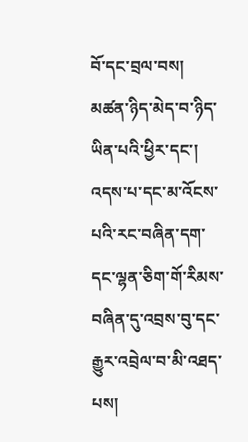བོ་དང་བྲལ་བས། མཚན་ཉིད་མེད་བ་ཉིད་ཡིན་པའི་ཕྱིར་དང་། འདས་པ་དང་མ་འོངས་པའི་རང་བཞིན་དག་དང་ལྷན་ཅིག་གོ་རིམས་བཞིན་དུ་འབྲས་བུ་དང་རྒྱུར་འབྲེལ་བ་མི་འཐད་པས།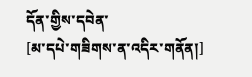དོན་གྱིས་དབེན་
[མ་དཔེ་གཟིགས་ན་འདིར་གནོན།]